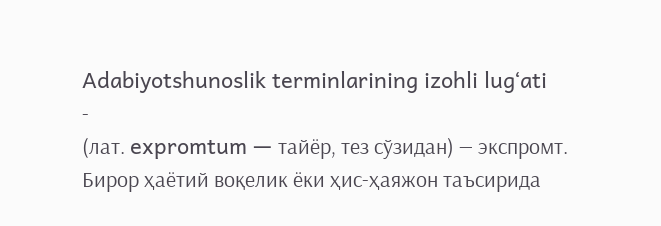Adabiyotshunoslik terminlarining izohli lugʻati
-
(лат. expromtum — тайёр, тез сўзидан) — экспромт. Бирор ҳаётий воқелик ёки ҳис-ҳаяжон таъсирида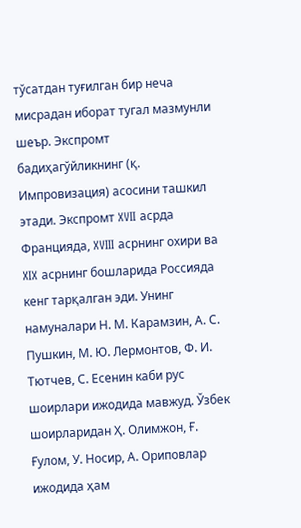тўсатдан туғилган бир неча мисрадан иборат тугал мазмунли шеър. Экспромт бадиҳагўйликнинг (қ. Импровизация) асосини ташкил этади. Экспромт XVII асрда Францияда, XVIII асрнинг охири ва XIX асрнинг бошларида Россияда кенг тарқалган эди. Унинг намуналари Н. М. Карамзин, А. С. Пушкин, М. Ю. Лермонтов, Ф. И. Тютчев, С. Есенин каби рус шоирлари ижодида мавжуд. Ўзбек шоирларидан Ҳ. Олимжон, Ғ. Ғулом, У. Носир, А. Ориповлар ижодида ҳам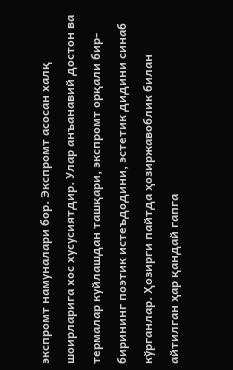экспромт намуналари бор. Экспромт асосан халқ шоирларига хос хусусиятдир. Улар анъанавий достон ва термалар куйлашдан ташқари, экспромт орқали бир-бирининг поэтик истеъдодини, эстетик дидини синаб кўрганлар. Ҳозирги пайтда ҳозиржавоблик билан айтилган ҳар қандай гапга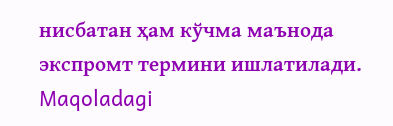нисбатан ҳам кўчма маънода экспромт термини ишлатилади.
Maqoladagi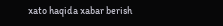xato haqida xabar berish